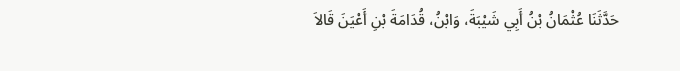حَدَّثَنَا عُثْمَانُ بْنُ أَبِي شَيْبَةَ، وَابْنُ، قُدَامَةَ بْنِ أَعْيَنَ قَالاَ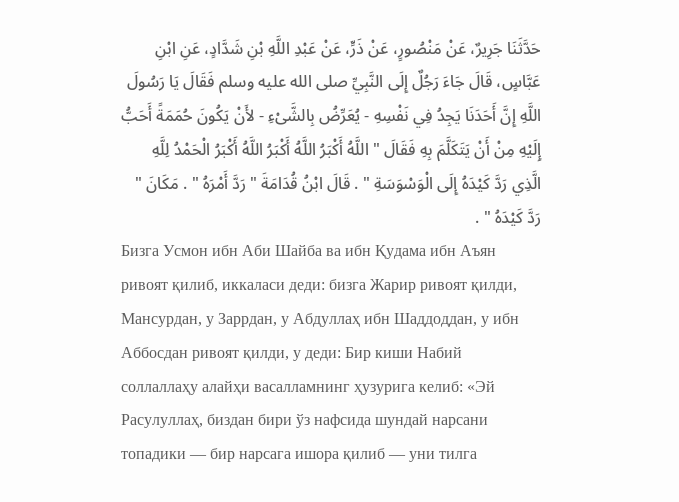حَدَّثَنَا جَرِيرٌ، عَنْ مَنْصُورٍ، عَنْ ذَرٍّ، عَنْ عَبْدِ اللَّهِ بْنِ شَدَّادٍ، عَنِ ابْنِ عَبَّاسٍ، قَالَ جَاءَ رَجُلٌ إِلَى النَّبِيِّ صلى الله عليه وسلم فَقَالَ يَا رَسُولَ اللَّهِ إِنَّ أَحَدَنَا يَجِدُ فِي نَفْسِهِ - يُعَرِّضُ بِالشَّىْءِ - لأَنْ يَكُونَ حُمَمَةً أَحَبُّ إِلَيْهِ مِنْ أَنْ يَتَكَلَّمَ بِهِ فَقَالَ " اللَّهُ أَكْبَرُ اللَّهُ أَكْبَرُ اللَّهُ أَكْبَرُ الْحَمْدُ لِلَّهِ الَّذِي رَدَّ كَيْدَهُ إِلَى الْوَسْوَسَةِ " . قَالَ ابْنُ قُدَامَةَ " رَدَّ أَمْرَهُ " . مَكَانَ " رَدَّ كَيْدَهُ " .
Бизга Усмон ибн Аби Шайба ва ибн Қудама ибн Аъян ривоят қилиб, иккаласи деди: бизга Жарир ривоят қилди, Мансурдан, у Заррдан, у Абдуллаҳ ибн Шаддоддан, у ибн Аббосдан ривоят қилди, у деди: Бир киши Набий соллаллаҳу алайҳи васалламнинг ҳузурига келиб: «Эй Расулуллаҳ, биздан бири ўз нафсида шундай нарсани топадики — бир нарсага ишора қилиб — уни тилга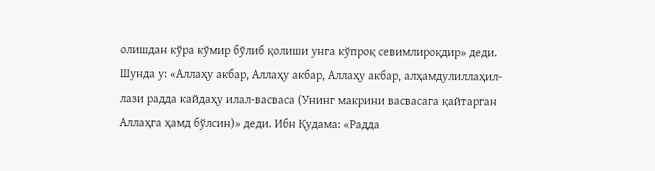олишдан кўра кўмир бўлиб қолиши унга кўпроқ севимлироқдир» деди. Шунда у: «Аллаҳу акбар, Аллаҳу акбар, Аллаҳу акбар, алҳамдулиллаҳил-лази радда кайдаҳу илал-васваса (Унинг макрини васвасага қайтарган Аллаҳга ҳамд бўлсин)» деди. Ибн Қудама: «Радда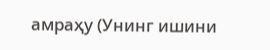амраҳу (Унинг ишини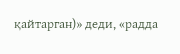қайтарган)» деди, «радда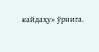кайдаҳу» ўрнига.